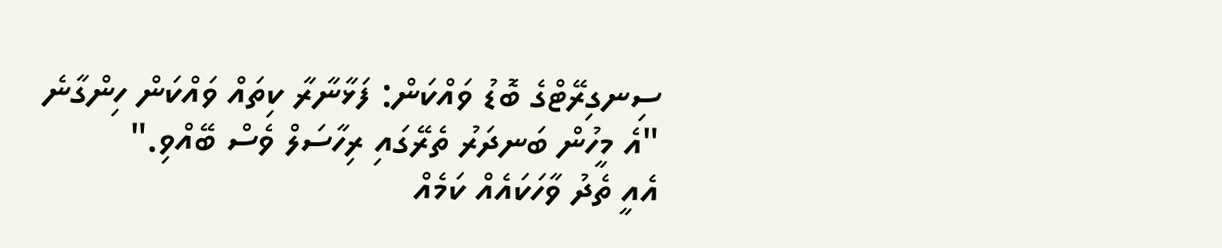ސިނގިރޭޓްގެ ބޮޑު ވައްކަން: ފަޅާނާރާ ކިތައް ވައްކަން ހިންގާނެ
"އެ މީހުން ބަނދަރު ތެރޭގައި ރިހާސަލް ވެސް ބޭއްވި."
އެއީ ތެދު ވާހަކައެއް ކަމެއް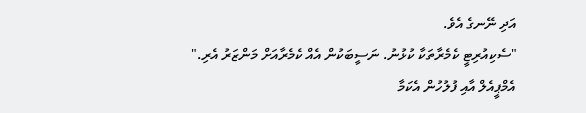އަދި ނޭނގެ އެވެ.
"ސެކިއުރިޓީ ކެމެރާތަކާ ކުޅުނު. ނަސީބަކުން އެއް ކެމެރާއަށް މަންޒަރު އެރި."
އެމްޕީއެލް އާއި ފުލުހުން އެކަމާ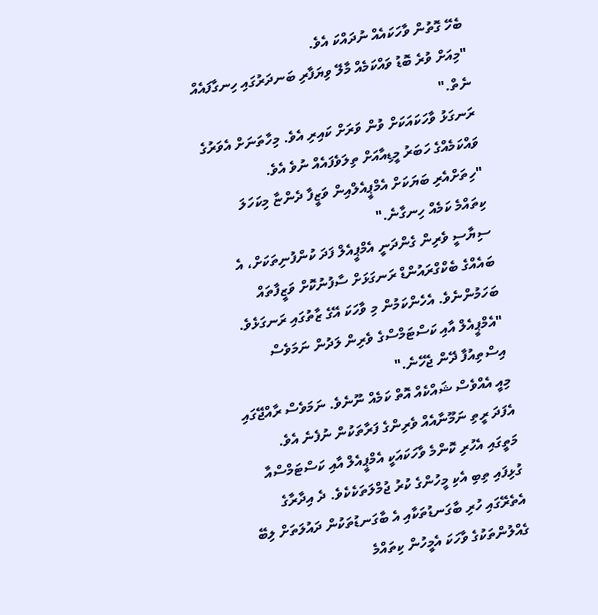ބެހޭ ގޮތުން ވާހަކައެއް ނުދައްކަ އެވެ.
"މިއަށް ވުރެ ބޮޑު ވައްކަމެއް މާލޭ ވިޔަފާރި ބަނދަރުގައި ހިނގާފައެއް ނެތް."
ރަނގަޅު ވާހަކައަކަށް ވުން ވަރަށް ކައިރި އެވެ. މިހާތަނަށް އެވަރުގެ ވައްކަމެއްގެ ހަބަރު މީޑިއާއަށް ތިލަވެފައެއް ނުވެ އެވެ.
"ހިތަށްއެރި ބަޔަކަށް އެމްޕީއެލްއިން ވަޒީފާ ދެންޏާ މިކަހަލަ ކިތައްމެ ކަމެއް ހިނގާނެ."
ސިޔާސީ ވެރިން ގެންދަނީ އެމްޕީއެލް ފަދަ ކުންފުނިތަކަށް، އެ ބައެއްގެ ބެކްގްރައުންޑް ރަނގަޅަށް ސާފުނުކޮށް ވަޒީފާތައް ބަހަމުންނެވެ. އެހެންކަމުން މި ވާހަކަ އޭގެ ޒާތުގައި ރަނގަޅެވެ.
"އެމްޕީއެލް އާއި ކަސްޓަމްސްގެ ވެރިން ލަދުން ނަމަވެސް އިސްތިއުފާ ދޭން ޖެހޭނެ."
މިއީ އެއްވެސް ޝައްކެއް އޮތް ކަމެއް ނޫނެވެ. ނަމަވެސް ރާއްޖޭގައި އެފަދަ ރީތި ނަމޫނާއެއް ވެރިންގެ ފަރާތަކުން ނުފެނެ އެވެ.
މަތީގައި އެހުރި ކޮންމެ ވާހަކައަކީ އެމްޕީއެލް އާއި ކަސްޓަމްސްއާ ގުޅިފައި ތިބި އެކި މީހުންގެ ކުރު ޖުމްލަތަކެކެވެ. ދެ އިދާރާގެ އެތެރޭގައި ހުރި ބާގަނޑުތަކާއި އެ ބާގަނޑުތަކުން ދައުލަތަށް ލިބޭ ގެއްލުންތަކުގެ ވާހަކަ އެމީހުން ކިތައްމެ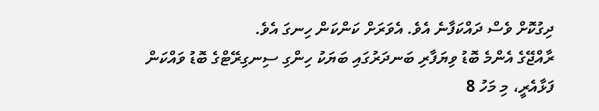ދިގުކޮށް ވެސް ދައްކަފާނެ އެވެ. އެވަރަށް ކަންކަން ހިނގަ އެވެ.
ރާއްޖޭގެ އެންމެ ބޮޑު ވިޔަފާރި ބަނދަރުގައި ބަޔަކު ހިންގި ސިނގިރޭޓްގެ ބޮޑު ވައްކަން ފަޅާއެރީ، މި މަހު 8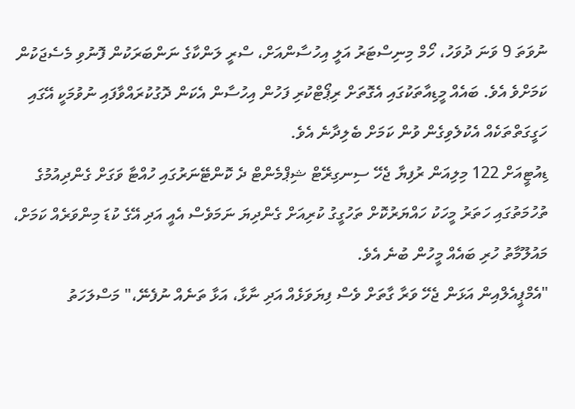ނުވަތަ 9 ވަނަ ދުވަހު، ހޯމް މިނިސްޓަރު އަލީ އިހުސާންއަށް، ސްރީ ލަންކާގެ ނަންބަރަކުން ފޮނުވި މެސެޖަކުން ކަމަށްވެ އެވެ. ބައެއް މީޑިއާތަކުގައި އެގޮތަށް ރިޕޯޓްކުރި ފަހުން އިހުސާން އެކަން ދޮގުކުރައްވާފައި ނުވުމަކީ އޭގައި ހަގީގަތްތަކެއް އެކުލެވިގެން ވުން ކަމަށް ބެލިދާނެ އެވެ.
ޑިއުޓީއަށް 122 މިލިއަން ރުފިޔާ ޖެހޭ ސިނގިރޭޓް ޝިޕްމެންޓް ދެ ކޮންޓޭނަރުގައި ހުއްޓާ ވަގަށް ގެންދިއުމުގެ ތުހުމަތުގައި ހަތަރު މީހަކު ހައްޔަރުކޮށް ތަހުގީގު ކުރިއަށް ގެންދިޔަ ނަމަވެސް އެއީ އަދި އޭގެ ކުޑަ މިންވަރެއް ކަމަށް، މައުލޫމާތު ހުރި ބައެއް މީހުން ބުނެ އެވެ.
"އެމްޕީއެލްއިން އަޅަން ޖެހޭ ވަރާ ގާތަށް ވެސް ފިޔަވަޅެއް އަދި ނާޅާ، އަޅާ ތަނެއް ނުފެނޭ،" މަސްލަހަތު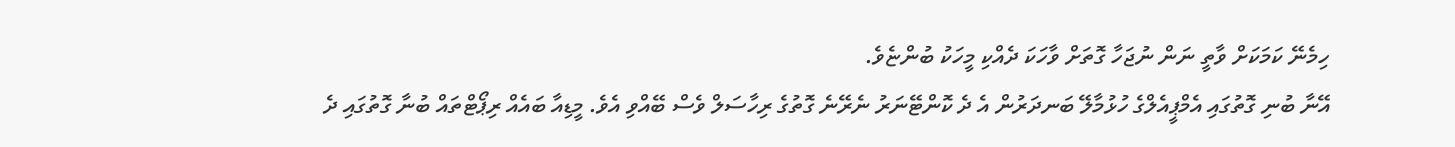ހިމެނޭ ކަމަކަށް ވާތީ ނަން ނުޖަހާ ގޮތަށް ވާހަކަ ދެއްކި މީހަކު ބުންޏެވެ.
އޭނާ ބުނި ގޮތުގައި އެމްޕީއެލްގެ ހުޅުމާލޭ ބަނދަރުން އެ ދެ ކޮންޓޭނަރު ނެރޭނެ ގޮތުގެ ރިހާސަލް ވެސް ބޭއްވި އެވެ. މީޑިއާ ބައެއް ރިޕޯޓްތައް ބުނާ ގޮތުގައި ދެ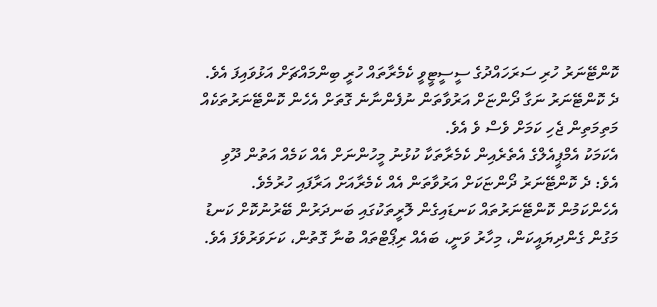ކޮންޓޭނަރު ހުރި ސަރަހައްދުގެ ސީސީޓީވީ ކެމެރާތައް ހުރީ ބިންމައްޗަށް އަޅުވައިފަ އެވެ. ދެ ކޮންޓޭނަރު ނަގާ ދޯންޏަށް އަރުވާތަން ނުފެންނާނެ ގޮތަށް އެހެން ކޮންޓޭނަރުތަކެއް މަތިމަތިން ޖެހި ކަމަށް ވެސް ވެ އެވެ.
އެކަމަކު އެމްޕީއެލްގެ އެތެރެއިން ކެމެރާތަކާ ކުޅުނު މީހުންނަށް އެއް ކަމެއް އަތުން ދޫވި އެވެ: ދެ ކޮންޓޭނަރު ދޯންޏަކަށް އަރުވާތަން އެއް ކެމެރާއަށް އަރާފައި ހުރުމެވެ. އެހެންކަމުން ކޮންޓޭނަރުތައް ކަނޑައިގެން ލޮރީތަކުގައި ބަނދަރުން ބޭރުނުކޮށް ކަނޑު މަގުން ގެންދިޔައީކަން، މިހާރު ވަނީ، ބައެއް ރިޕޯޓްތައް ބުނާ ގޮތުން، ކަށަވަރުވެފަ އެވެ.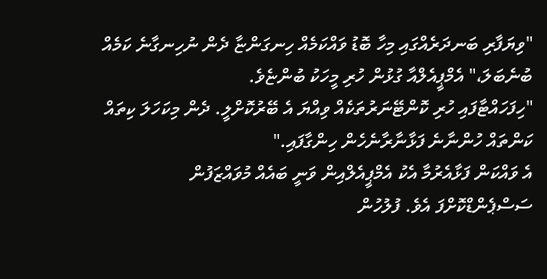"ވިޔަފާރި ބަނދަރެއްގައި މިހާ ބޮޑު ވައްކަމެއް ހިނގަންޏާ ދެން ނުހިނގާނެ ކަމެއް ބުނެބަލަ،" އެމްޕީއެލްއާ ގުޅުން ހުރި މީހަކު ބުންޏެވެ.
"ހިފަހައްޓާފައި ހުރި ކޮންޓޭނަރުތަކެއް ވިއްޔަ އެ ބޭރުކޮށްލީ. ދެން މިކަހަލަ ކިތައް ކަންތައް ހުންނާނެ ފަޅާނާރާނެހެން ހިންގާފައި."
އެ ވައްކަން ފަޅާއެރުމާ އެކު އެމްޕީއެލްއިން ވަނީ ބައެއް މުވައްޒަފުން ސަސްޕެންޑްކޮށްފަ އެވެ. ފުލުހުން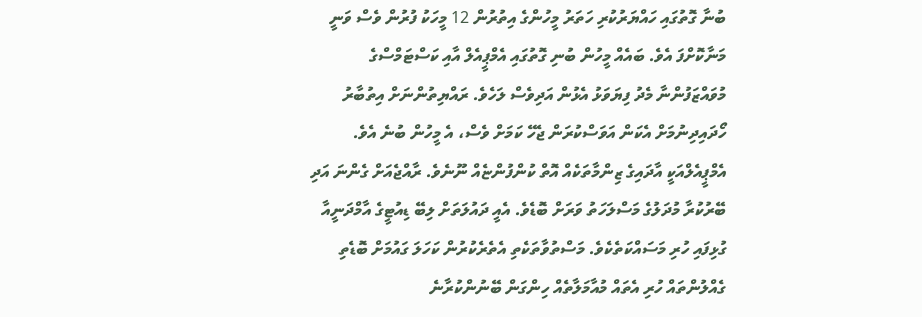ބުނާ ގޮތުގައި ހައްޔަރުކުރި ހަތަރު މީހުންގެ އިތުރުން 12 މީހަކު ފުރުން ވެސް ވަނީ މަނާކޮށްފަ އެވެ. ބައެއް މީހުން ބުނި ގޮތުގައި އެމްޕީއެލް އާއި ކަސްޓަމްސްގެ މުވައްޒަފުންނާ މެދު ފިޔަވަޅު އެޅުން އަދިވެސް ލަހެވެ. ރައްޔިތުންނަށް އިތުބާރު ހޯދައިދިނުމަށް އެކަން އަވަސްކުރަން ޖެހޭ ކަމަށް ވެސް، އެ މީހުން ބުނެ އެވެ.
އެމްޕީއެލްއަކީ އާދައިގެ ޒިންމާތަކެއް އޮތް ކުންފުންޏެއް ނޫނެވެ. ރާއްޖެއަށް ގެންނަ އަދި ބޭރުކުރާ މުދަލުގެ މަސްލަހަތު ވަރަށް ބޮޑެވެ. އެއީ ދައުލަތަށް ލިބޭ ޑިއުޓީގެ އާމްދަނީއާ ގުޅިފައި ހުރި މަސައްކަތެކެވެ. މަސްތުވާތަކެތި އެތެރެކުރުން ކަހަލަ ގައުމަށް ބޮޑެތި ގެއްލުންތައް ހުރި އެތައް މުއާމަލާތެއް ހިންގަން ބޭނުންކުރާނެ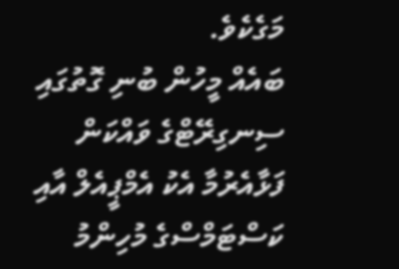މަގެކެވެ.
ބައެއް މީހުން ބުނި ގޮތުގައި ސިނގިރޭޓްގެ ވައްކަން ފަޅާއެރުމާ އެކު އެމްޕީއެލް އާއި ކަސްޓަމްސްގެ މުހިންމު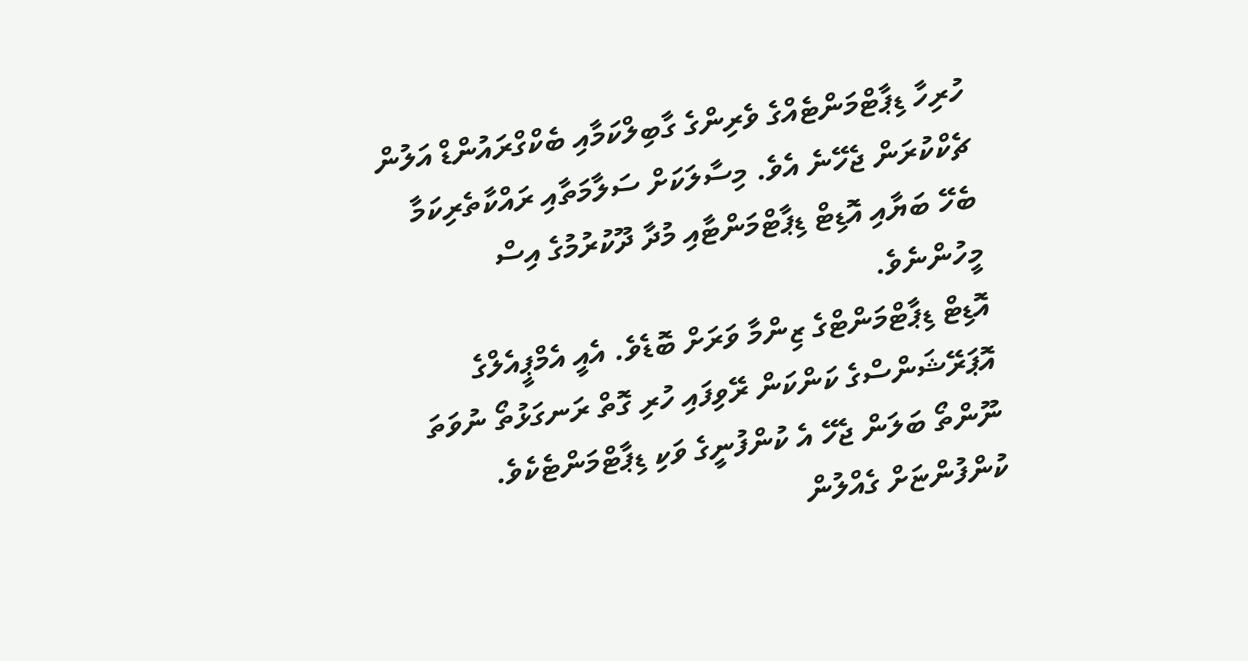ހުރިހާ ޑިޕާޓްމަންޓެއްގެ ވެރިންގެ ގާބިލްކަމާއި ބެކްގްރައުންޑް އަލުން ޗެކްކުރަން ޖެހޭނެ އެވެ. މިސާލަކަށް ސަލާމަތާއި ރައްކާތެރިކަމާ ބެހޭ ބަޔާއި އޮޑިޓް ޑިޕާޓްމަންޓާއި މުދާ ދޫކުރުމުގެ އިސް މީހުންނެވެ.
އޮޑިޓް ޑިޕާޓްމަންޓްގެ ޒިންމާ ވަރަށް ބޮޑެވެ. އެއީ އެމްޕީއެލްގެ އޮޕަރޭޝަންސްގެ ކަންކަން ރޭވިފައި ހުރި ގޮތް ރަނގަޅުތޯ ނުވަތަ ނޫންތޯ ބަލަން ޖެހޭ އެ ކުންފުނީގެ ވަކި ޑިޕާޓްމަންޓެކެވެ.  ކުންފުންޏަށް ގެއްލުން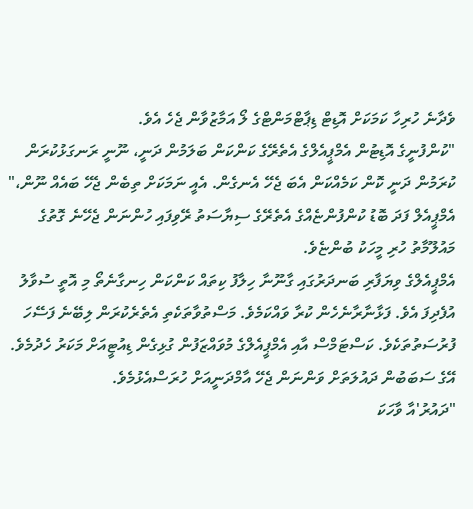ވެދާނެ ހުރިހާ ކަމަކަށް އޮޑިޓް ޑިޕާޓްމަންޓްގެ ލޯ އަމާޒުވާން ޖެހެ އެވެ.
"ކުންފުނީގެ އޮޑިޓުން އެމްޕީއެލްގެ އެތެރޭގެ ކަންކަން ބަލަމުން ދަނީ، ނޫނީ ރަނގަޅުކުރަން ކުރަމުން ދަނީ ކޮން ކަމެއްކަން އެބަ ޖެހޭ އެނގެން. އެއީ ނަމަކަށް ތިބެން ޖެހޭ ބައެއް ނޫން،" އެމްޕީއެލް ފަދަ ބޮޑު ކުންފުންޏެއްގެ އެތެރޭގެ ސިޔާސަތު ރޭވިފައި ހުންނަން ޖެހޭނެ ގޮތުގެ މައުލޫމާތު ހުރި މީހަކު ބުންޏެވެ.
އެމްޕީއެލްގެ ވިޔަފާރި ބަނދަރުގައި ގާނޫނާ ހިލާފު ކިތައް ކަންކަން ހިނގާނެތޯ މި އޮތީ ސުވާލު އުފެދިފަ އެވެ. ފަޅާނާރާނެހެން ކުރާ ވައްކަމެވެ. މަސްތުވާތަކެތި އެތެރެކުރަން ލިބޭނެ ފަސޭހަ ފުރުސަތުތަކެވެ. ކަސްޓަމްސް އާއި އެމްޕީއެލްގެ މުވައްޒަފުން ގުޅިގެން ޑިއުޓީއަށް މަކަރު ހެދުމެވެ. އޭގެ ސަބަބުން ދައުލަތަށް ވަންނަން ޖެހޭ އާމްދަނީއަށް ހުރަސްއެޅުމެވެ.
"ދައުރު'އާ ވާހަކަ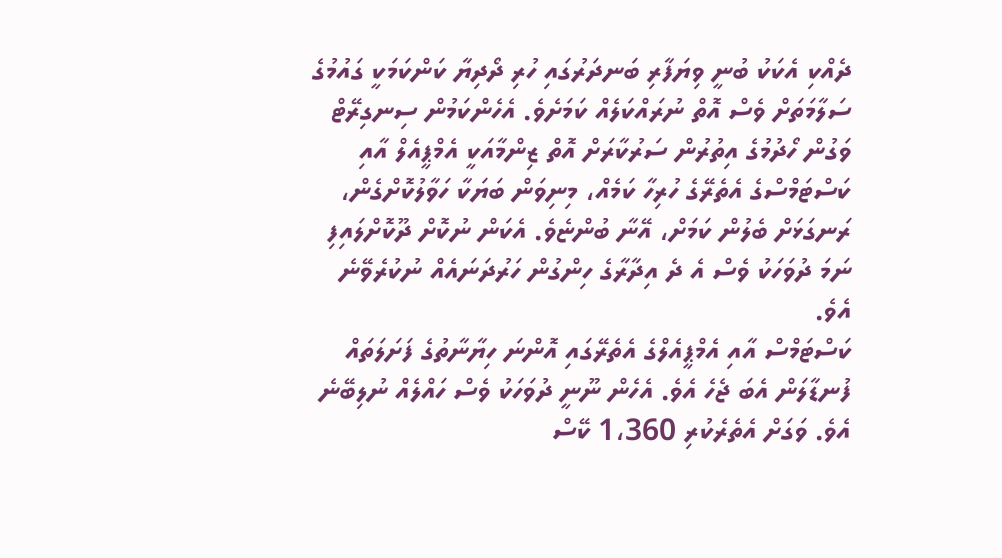ދެއްކި އެކަކު ބުނީ ވިޔަފާރި ބަނދަރުގައި ހުރި ދޯދިޔާ ކަންކަމަކީ ގައުމުގެ ސަލާމަތަށް ވެސް އޮތް ނުރައްކަލެއް ކަމަށެވެ. އެހެންކަމުން ސިނގިރޭޓް ވަގުން ހޯދުމުގެ އިތުރުން ސަރުކާރަށް އޮތް ޒިންމާއަކީ އެމްޕީއެލް އާއި ކަސްޓަމްސްގެ އެތެރޭގެ ހުރިހާ ކަމެއް، މިނިވަން ބަޔަކާ ހަވާލުކޮށްގެން، ރަނގަޅަށް ބެލުން ކަމަށް، އޭނާ ބުންޏެވެ. އެކަން ނުކޮށް ދޫކޮށްލައިފި ނަމަ ދުވަހަކު ވެސް އެ ދެ އިދާރާގެ ހިންގުން ހަރުދަނައެއް ނުކުރެވޭނެ އެވެ.
ކަސްޓަމްސް އާއި އެމްޕީއެލްގެ އެތެރޭގައި އޮންނަ ހިޔާނާތުގެ ފަށަލަތައް ފުނޑާލަން އެބަ ޖެހެ އެވެ. އެހެން ނޫނީ ދުވަހަކު ވެސް ހައްލެއް ނުލިބޭނެ އެވެ. ވަގަށް އެތެރެކުރި 1،360 ކޭސް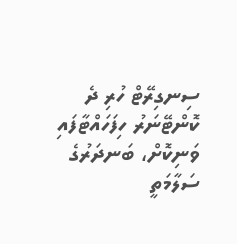ސިނގިރޭޓް ހުރި ދެ ކޮންޓޭނަރު ހިފަހައްޓާފައި ވަނިކޮށް، ބަނދަރުގެ ސަލާމަތީ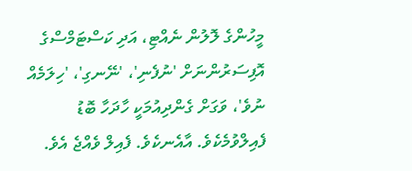މީހުންގެ ލޮލުން ނެއްޓި، އަދި ކަސްޓަމްސްގެ އޮފިސަރުންނަށް 'ނުފެނި'، 'ނޭނގި'، 'ހިލަމެއް ނުވެ'، ވަގަށް ގެންދިއުމަކީ ހާދަހާ ބޮޑު ފެއިލްވުމެކެވެ. އާއެނކެވެ. ފެއިލް ވެއްޖެ އެވެ.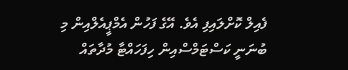ފެއިލް ކޮށްލައިފި އެވެ. އޭގެ ފަހުން އެމްޕީއެލްއިން މި ބުނަނީ ކަސްޓަމްސްއިން ހިފަހައްޓާ މުދާތައް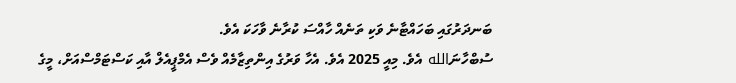ބަނދަރުގައި ބަހައްޓާނެ ވަކި ތަނެއް ހާއްސަ ކުރާނެ ވާހަކަ އެވެ.
ސުބްހާނަالله އެވެ. މިއީ 2025 އެވެ. އެހާ ވަރުގެ އިންތިޒާމެއް ވެސް އެމްޕީއެލް އާއި ކަސްޓަމްސްއަށް، މީގެ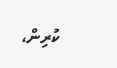ކުރިން،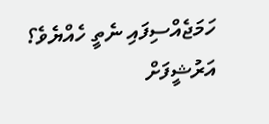ހަމަޖެއްސިފައި ނެތީ ހެއްޔެވެ؟
އަރުޝީފަށް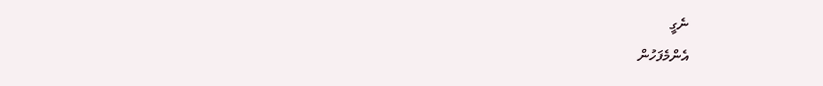ނެގީ
އެންމެފަހުން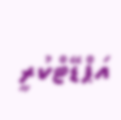އަޕްޑޭޓްކުރީ